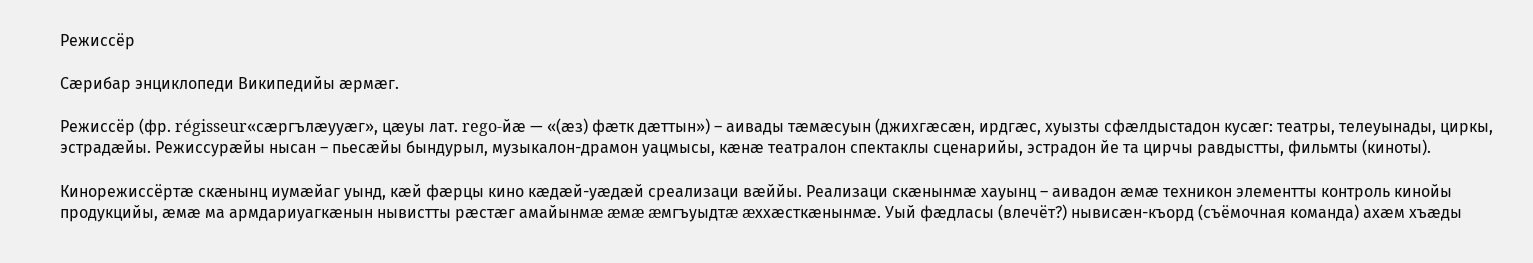Режиссёр

Сæрибар энциклопеди Википедийы æрмæг.

Режиссёр (фр. régisseur«сæргълæууæг», цæуы лат. rego-йæ — «(æз) фæтк дæттын») – аивады тæмæсуын (джихгæсæн, ирдгæс, хуызты сфæлдыстадон кусæг: театры, телеуынады, циркы, эстрадæйы. Режиссурæйы нысан – пьесæйы бындурыл, музыкалон-драмон уацмысы, кæнæ театралон спектаклы сценарийы, эстрадон йе та цирчы равдыстты, фильмты (киноты).

Кинорежиссёртæ скæнынц иумæйаг уынд, кæй фæрцы кино кæдæй-уæдæй среализаци вæййы. Реализаци скæнынмæ хауынц – аивадон æмæ техникон элементты контроль кинойы продукцийы, æмæ ма армдариуагкæнын нывистты рæстæг амайынмæ æмæ æмгъуыдтæ æххæсткæнынмæ. Уый фæдласы (влечёт?) нывисæн-къорд (съёмочная команда) ахæм хъæды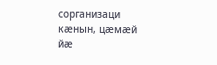сорганизаци кæнын, цæмæй йæ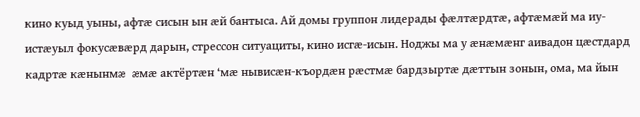кино куыд уыны, афтæ сисын ын æй бантыса. Ай домы группон лидерады фæлтæрдтæ, афтæмæй ма иу-истæуыл фокусæвæрд дарын, стрессон ситуациты, кино исгæ-исын. Ноджы ма у æнæмæнг аивадон цæстдард кадртæ кæнынмæ æмæ актёртæн ‘мæ нывисæн-къордæн рæстмæ бардзыртæ дæттын зонын, ома, ма йын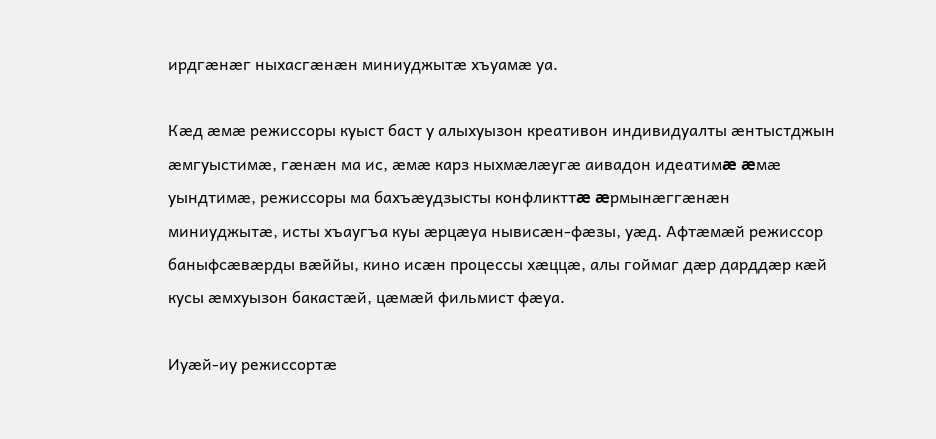ирдгæнæг ныхасгæнæн миниуджытæ хъуамæ уа.

Кæд æмæ режиссоры куыст баст у алыхуызон креативон индивидуалты æнтыстджын æмгуыстимæ, гæнæн ма ис, æмæ карз ныхмæлæугæ аивадон идеатимæ æмæ уындтимæ, режиссоры ма бахъæудзысты конфликттæ æрмынæггæнæн миниуджытæ, исты хъаугъа куы æрцæуа нывисæн-фæзы, уæд. Афтæмæй режиссор баныфсæвæрды вæййы, кино исæн процессы хæццæ, алы гоймаг дæр дарддæр кæй кусы æмхуызон бакастæй, цæмæй фильмист фæуа.

Иуæй-иу режиссортæ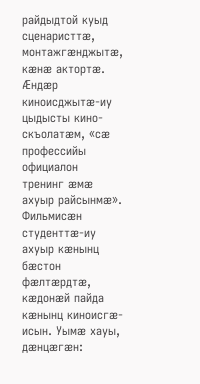райдыдтой куыд сценаристтæ, монтажгæнджытæ, кæнæ актортæ. Æндæр киноисджытæ-иу цыдысты кино-скъолатæм, «сæ профессийы официалон тренинг æмæ ахуыр райсынмæ». Фильмисæн студенттæ-иу ахуыр кæнынц бæстон фæлтæрдтæ, кæдонæй пайда кæнынц киноисгæ-исын. Уымæ хауы, дæнцæгæн: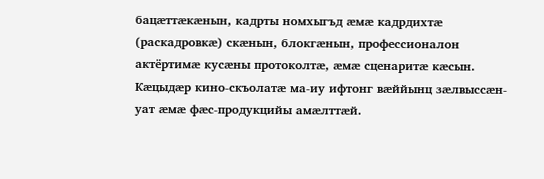бацæттæкæнын, кадрты номхыгъд æмæ кадрдихтæ (раскадровкæ) скæнын, блокгæнын, профессионалон актёртимæ кусæны протоколтæ, æмæ сценаритæ кæсын. Кæцыдæр кино-скъолатæ ма-иу ифтонг вæййынц зæлвыссæн-уат æмæ фæс-продукцийы амæлттæй.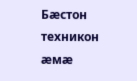Бæстон техникон æмæ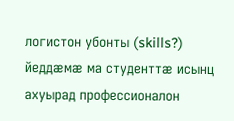логистон убонты (skills?) йеддæмæ ма студенттæ исынц ахуырад профессионалон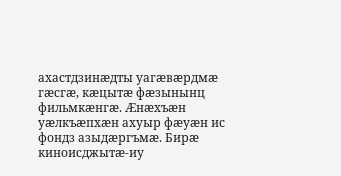ахастдзинæдты уагæвæрдмæ гæсгæ, кæцытæ фæзынынц фильмкæнгæ. Æнæхъæн уæлкъæпхæн ахуыр фæуæн ис фондз азыдæргъмæ. Бирæ киноисджытæ-иу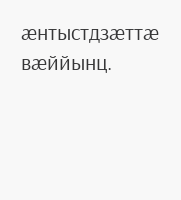æнтыстдзæттæ вæййынц.